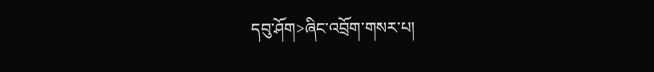དབུ་ཤོག>ཞིང་འབྲོག་གསར་པ།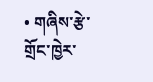• གཞིས་རྩེ་གྲོང་ཁྱེར་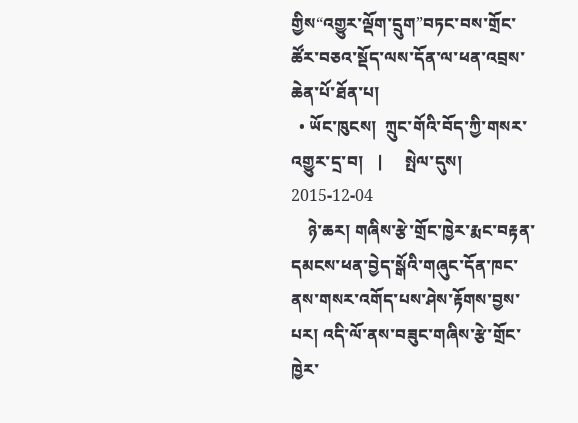གྱིས“འགྱུར་ལྡོག་དྲུག”བཏང་བས་གྲོང་ཚོར་བཅའ་སྡོད་ལས་དོན་ལ་ཕན་འབྲས་ཆེན་པོ་ཐོན་པ།
  • ཡོང་ཁུངས།  ཀྲུང་གོའི་བོད་ཀྱི་གསར་འགྱུར་དྲ་བ།   |     སྤེལ་དུས།  2015-12-04
    ཉེ་ཆར། གཞིས་རྩེ་གྲོང་ཁྱེར་རྨང་བརྟན་དམངས་ཕན་བྱེད་སྒོའི་གཞུང་དོན་ཁང་ནས་གསར་འགོད་པས་ཤེས་རྟོགས་བྱས་པར། འདི་ལོ་ནས་བཟུང་གཞིས་རྩེ་གྲོང་ཁྱེར་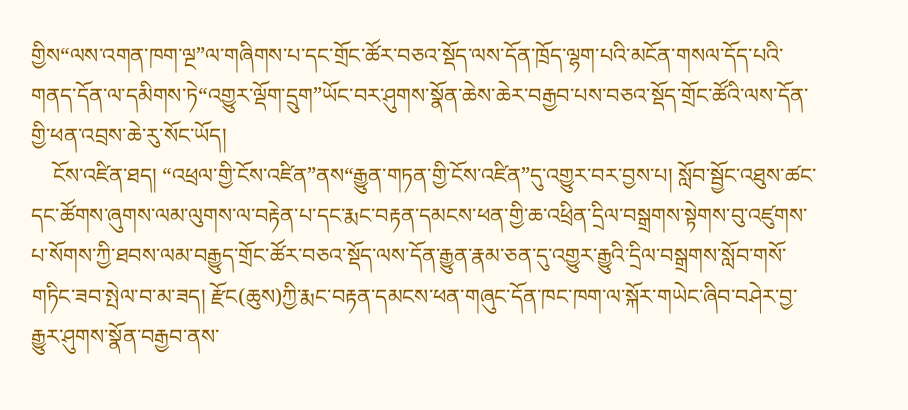གྱིས“ལས་འགན་ཁག་ལྔ”ལ་གཞིགས་པ་དང་གྲོང་ཚོར་བཅའ་སྡོད་ལས་དོན་ཁྲོད་ལྷག་པའི་མངོན་གསལ་དོད་པའི་གནད་དོན་ལ་དམིགས་ཏེ“འགྱུར་ལྡོག་དྲུག”ཡོང་བར་ཤུགས་སྣོན་ཆེས་ཆེར་བརྒྱབ་པས་བཅའ་སྡོད་གྲོང་ཚོའི་ལས་དོན་གྱི་ཕན་འབྲས་ཆེ་རུ་སོང་ཡོད།
    ངོས་འཛིན་ཐད། “འཕྲལ་གྱི་ངོས་འཛིན”ནས“རྒྱུན་གཏན་གྱི་ངོས་འཛིན”དུ་འགྱུར་བར་བྱས་པ། སློབ་སྦྱོང་འཐུས་ཚང་དང་ཚོགས་ཞུགས་ལམ་ལུགས་ལ་བརྟེན་པ་དང་རྨང་བརྟན་དམངས་ཕན་གྱི་ཆ་འཕྲིན་དྲིལ་བསྒྲགས་སྟེགས་བུ་འཛུགས་པ་སོགས་ཀྱི་ཐབས་ལམ་བརྒྱུད་གྲོང་ཚོར་བཅའ་སྡོད་ལས་དོན་རྒྱུན་རྣམ་ཅན་དུ་འགྱུར་རྒྱུའི་དྲིལ་བསྒྲགས་སློབ་གསོ་གཏིང་ཟབ་སྤེལ་བ་མ་ཟད། རྫོང(ཆུས)ཀྱི་རྨང་བརྟན་དམངས་ཕན་གཞུང་དོན་ཁང་ཁག་ལ་སྐོར་གཡེང་ཞིབ་བཤེར་བྱ་རྒྱུར་ཤུགས་སྣོན་བརྒྱབ་ནས་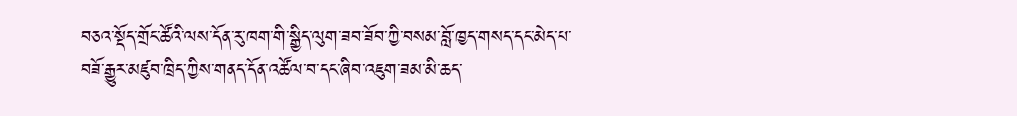བཅའ་སྡོད་གྲོང་ཚོའི་ལས་དོན་རུ་ཁག་གི་སྒྱིད་ལུག་ཟབ་ཟོབ་ཀྱི་བསམ་བློ་ཁྱད་གསད་དང་མེད་པ་བཟོ་རྒྱུར་མཛུབ་ཁྲིད་ཀྱིས་གནད་དོན་འཚོལ་བ་དང་ཞིབ་འཇུག་ཟམ་མི་ཆད་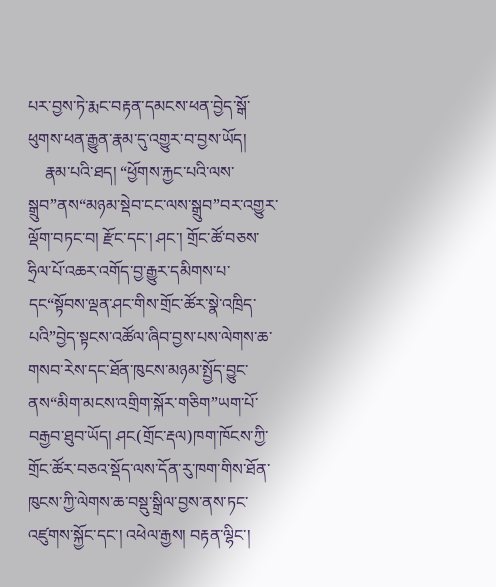པར་བྱས་ཏེ་རྨང་བརྟན་དམངས་ཕན་བྱེད་སྒོ་ཕུགས་ཕན་རྒྱུན་རྣམ་དུ་འགྱུར་བ་བྱས་ཡོད།
    རྣམ་པའི་ཐད། “ཕྱོགས་རྐྱང་པའི་ལས་སྒྲུབ”ནས“མཉམ་སྡེབ་ངང་ལས་སྒྲུབ”བར་འགྱུར་ལྡོག་བཏང་བ། རྫོང་དང་། ཤང་། གྲོང་ཚོ་བཅས་ཧྲིལ་པོ་འཆར་འགོད་བྱ་རྒྱུར་དམིགས་པ་དང“སྟོབས་ལྡན་ཤང་གིས་གྲོང་ཚོར་སྣེ་འཁྲིད་པའི”བྱེད་སྟངས་འཚོལ་ཞིབ་བྱས་པས་ལེགས་ཆ་གསབ་རེས་དང་ཐོན་ཁུངས་མཉམ་སྤྱོད་བྱུང་ནས“མིག་མངས་འགྲིག་སྐོར་གཅིག”ཡག་པོ་བརྒྱབ་ཐུབ་ཡོད། ཤང(གྲོང་རྡལ)ཁག་ཁོངས་ཀྱི་གྲོང་ཚོར་བཅའ་སྡོད་ལས་དོན་རུ་ཁག་གིས་ཐོན་ཁུངས་ཀྱི་ལེགས་ཆ་བསྡུ་སྒྲིལ་བྱས་ནས་ཏང་འཛུགས་སྐྱོང་དང་། འཕེལ་རྒྱས། བརྟན་ལྷིང་།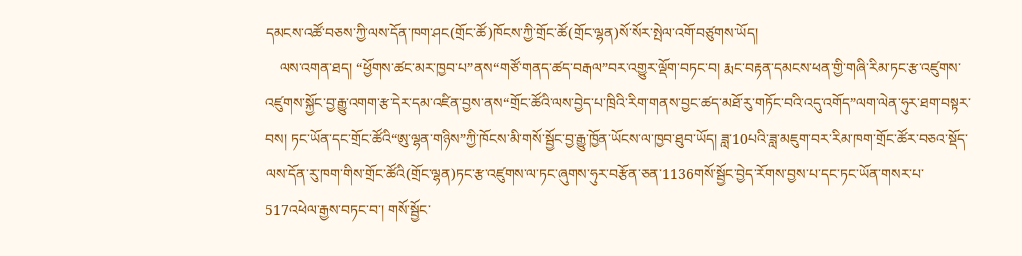དམངས་འཚོ་བཅས་ཀྱི་ལས་དོན་ཁག་ཤང(གྲོང་ཚོ)ཁོངས་ཀྱི་གྲོང་ཚོ(གྲོང་ལྷན)སོ་སོར་སྤེལ་འགོ་བཙུགས་ཡོད།
    ལས་འགན་ཐད། “ཕྱོགས་ཚང་མར་ཁྱབ་པ”ནས“གཙོ་གནད་ཚད་བརྒལ”བར་འགྱུར་ལྡོག་བཏང་བ། རྨང་བརྟན་དམངས་ཕན་གྱི་གཞི་རིམ་ཏང་རྩ་འཛུགས་འཛུགས་སྐྱོང་བྱ་རྒྱུ་འགག་རྩ་དེར་དམ་འཛིན་བྱས་ནས“གྲོང་ཚོའི་ལས་བྱེད་པ་ཁྲིའི་རིག་གནས་བྱང་ཚད་མཐོ་རུ་གཏོང་བའི་འདུ་འགོད”ལག་ལེན་ཧུར་ཐག་བསྟར་བས། ཏང་ཡོན་དང་གྲོང་ཚོའི“ཨུ་ལྷན་གཉིས”ཀྱི་ཁོངས་མི་གསོ་སྦྱོང་བྱ་རྒྱུ་ཁྱོན་ཡོངས་ལ་ཁྱབ་ཐུབ་ཡོད། ཟླ་10པའི་ཟླ་མཇུག་བར་རིམ་ཁག་གྲོང་ཚོར་བཅའ་སྡོད་ལས་དོན་རུ་ཁག་གིས་གྲོང་ཚོའི(གྲོང་ལྷན)ཏང་རྩ་འཛུགས་ལ་ཏང་ཞུགས་ཧུར་བརྩོན་ཅན་1136གསོ་སྦྱོང་བྱེད་རོགས་བྱས་པ་དང་ཏང་ཡོན་གསར་པ་517འཕེལ་རྒྱས་བཏང་བ་། གསོ་སྦྱོང་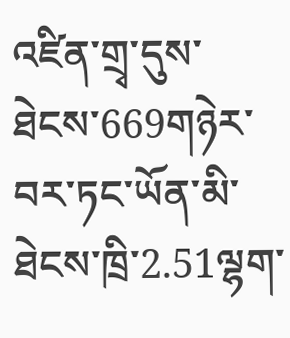འཛིན་གྲྭ་དུས་ཐེངས་669གཉེར་བར་ཏང་ཡོན་མི་ཐེངས་ཁྲི་2.51ལྷག་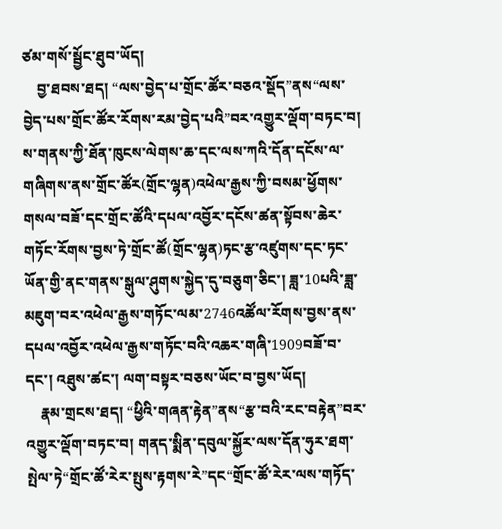ཙམ་གསོ་སྦྱོང་ཐུབ་ཡོད།
    བྱ་ཐབས་ཐད། “ལས་བྱེད་པ་གྲོང་ཚོར་བཅའ་སྡོད”ནས“ལས་བྱེད་པས་གྲོང་ཚོར་རོགས་རམ་བྱེད་པའི”བར་འགྱུར་ལྡོག་བཏང་བ། ས་གནས་ཀྱི་ཐོན་ཁུངས་ལེགས་ཆ་དང་ལས་ཀའི་དོན་དངོས་ལ་གཞིགས་ནས་གྲོང་ཚོར(གྲོང་ལྷན)འཕེལ་རྒྱས་ཀྱི་བསམ་ཕྱོགས་གསལ་བཟོ་དང་གྲོང་ཚོའི་དཔལ་འབྱོར་དངོས་ཚན་སྟོབས་ཆེར་གཏོང་རོགས་བྱས་ཏེ་གྲོང་ཚོ(གྲོང་ལྷན)ཏང་རྩ་འཛུགས་དང་ཏང་ཡོན་གྱི་ནང་གནས་སྒུལ་ཤུགས་སྐྱེད་དུ་བཅུག་ཅིང་། ཟླ་10པའི་ཟླ་མཇུག་བར་འཕེལ་རྒྱས་གཏོང་ལམ་2746འཚོལ་རོགས་བྱས་ནས་དཔལ་འབྱོར་འཕེལ་རྒྱས་གཏོང་བའི་འཆར་གཞི་1909བཟོ་བ་དང་། འཐུས་ཚང་། ལག་བསྟར་བཅས་ཡོང་བ་བྱས་ཡོད།
    རྣམ་གྲངས་ཐད། “ཕྱིའི་གཞན་རྟེན”ནས“རྩ་བའི་རང་བརྟེན”བར་འགྱུར་ལྡོག་བཏང་བ། གནད་སྨིན་དབུལ་སྐྱོར་ལས་དོན་ཧུར་ཐག་སྤེལ་ཏེ“གྲོང་ཚོ་རེར་སྤུས་རྟགས་རེ”དང“གྲོང་ཚོ་རེར་ལས་གཏོད་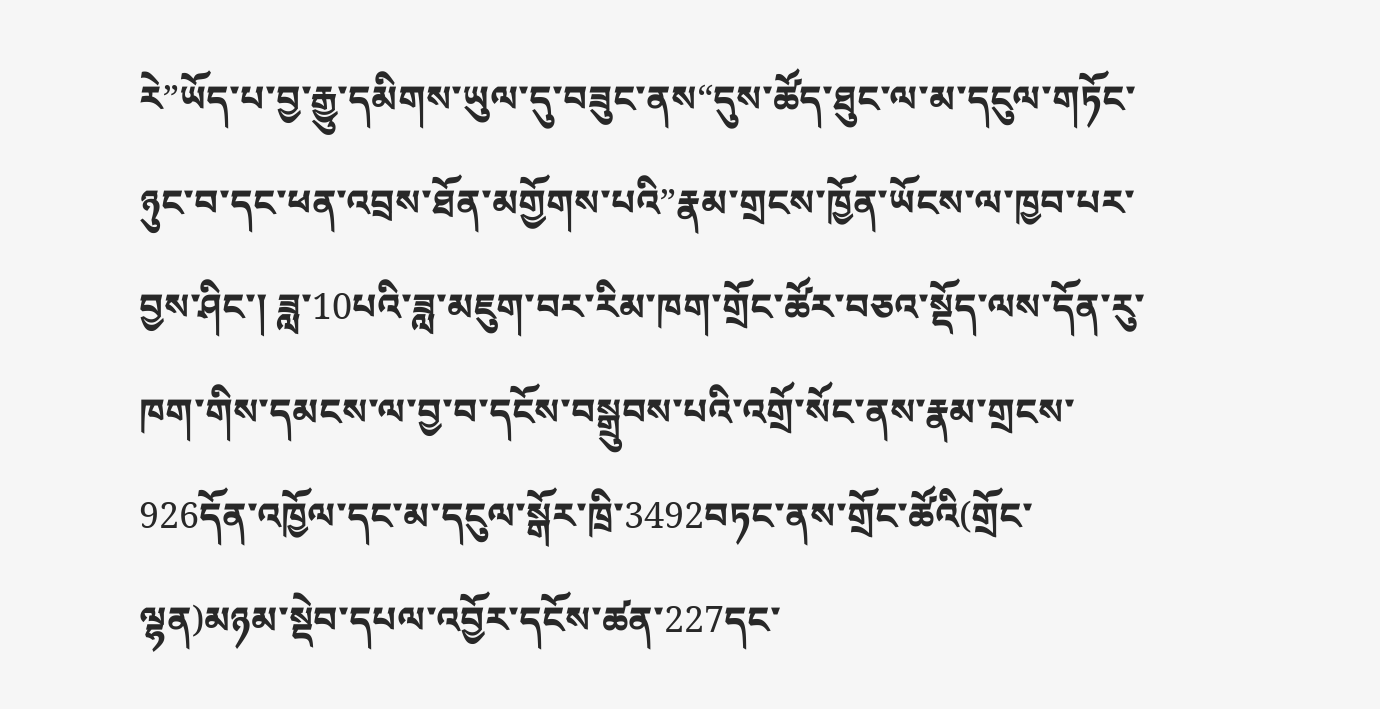རེ”ཡོད་པ་བྱ་རྒྱུ་དམིགས་ཡུལ་དུ་བཟུང་ནས“དུས་ཚོད་ཐུང་ལ་མ་དངུལ་གཏོང་ཉུང་བ་དང་ཕན་འབྲས་ཐོན་མགྱོགས་པའི”རྣམ་གྲངས་ཁྱོན་ཡོངས་ལ་ཁྱབ་པར་བྱས་ཤིང་། ཟླ་10པའི་ཟླ་མཇུག་བར་རིམ་ཁག་གྲོང་ཚོར་བཅའ་སྡོད་ལས་དོན་རུ་ཁག་གིས་དམངས་ལ་བྱ་བ་དངོས་བསྒྲུབས་པའི་འགྲོ་སོང་ནས་རྣམ་གྲངས་926དོན་འཁྱོལ་དང་མ་དངུལ་སྒོར་ཁྲི་3492བཏང་ནས་གྲོང་ཚོའི(གྲོང་ལྷན)མཉམ་སྡེབ་དཔལ་འབྱོར་དངོས་ཚན་227དང་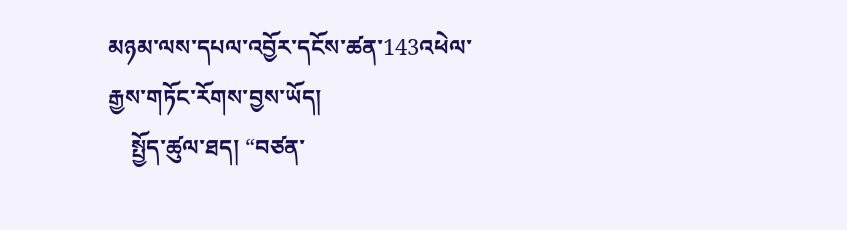མཉམ་ལས་དཔལ་འབྱོར་དངོས་ཚན་143འཕེལ་རྒྱས་གཏོང་རོགས་བྱས་ཡོད།
    སྤྱོད་ཚུལ་ཐད། “བཙན་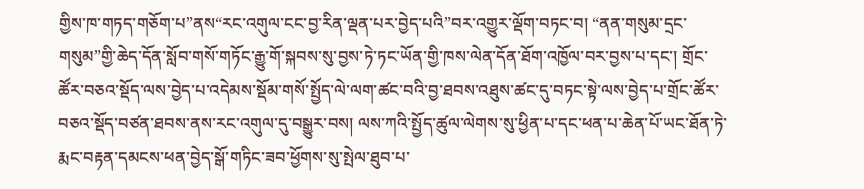གྱིས་ཁ་གཏད་གཅོག་པ”ནས“རང་འགུལ་ངང་བྱ་རིན་ལྡན་པར་བྱེད་པའི”བར་འགྱུར་ལྡོག་བཏང་བ། “ནན་གསུམ་དྲང་གསུམ”གྱི་ཆེད་དོན་སློབ་གསོ་གཏོང་རྒྱུ་གོ་སྐབས་སུ་བྱས་ཏེ་ཏང་ཡོན་གྱི་ཁས་ལེན་དོན་ཐོག་འཁྱོལ་བར་བྱས་པ་དང་། གྲོང་ཚོར་བཅའ་སྡོད་ལས་བྱེད་པ་འདེམས་སྡོམ་གསོ་སྤྱོད་ལེ་ལག་ཚང་བའི་བྱ་ཐབས་འཐུས་ཚང་དུ་བཏང་སྟེ་ལས་བྱེད་པ་གྲོང་ཚོར་བཅའ་སྡོད་བཙན་ཐབས་ནས་རང་འགུལ་དུ་བསྒྱུར་བས། ལས་ཀའི་སྤྱོད་ཚུལ་ལེགས་སུ་ཕྱིན་པ་དང་ཕན་པ་ཆེན་པོ་ཡང་ཐོན་ཏེ་རྨང་བརྟན་དམངས་ཕན་བྱེད་སྒོ་གཏིང་ཟབ་ཕྱོགས་སུ་སྤེལ་ཐུབ་པ་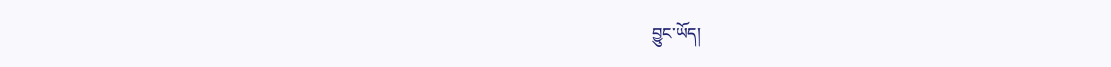བྱུང་ཡོད།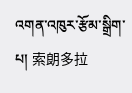འགན་འཁུར་རྩོམ་སྒྲིག་པ། 索朗多拉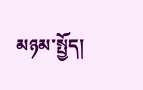མཉམ་སྤྱོད།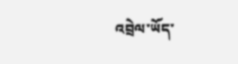འབྲེལ་ཡོད་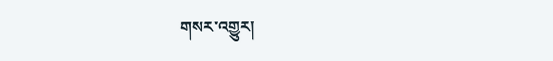གསར་འགྱུར།